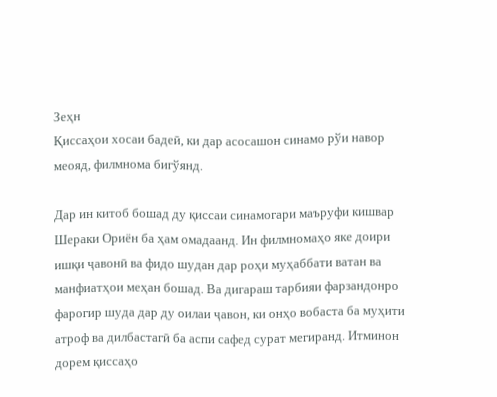Зеҳн
Қиссаҳои хосаи бадеӣ, ки дар асосашон синамо рўи навор меояд, филмнома бигўянд.

Дар ин китоб бошад ду қиссаи синамогари маъруфи кишвар Шераки Ориён ба ҳам омадаанд. Ин филмномаҳо яке доири ишқи ҷавонӣ ва фидо шудан дар роҳи муҳаббати ватан ва манфиатҳои меҳан бошад. Ва дигараш тарбияи фарзандонро фарогир шуда дар ду оилаи ҷавон, ки онҳо вобаста ба муҳити атроф ва дилбастагӣ ба аспи сафед сурат мегиранд. Итминон дорем қиссаҳо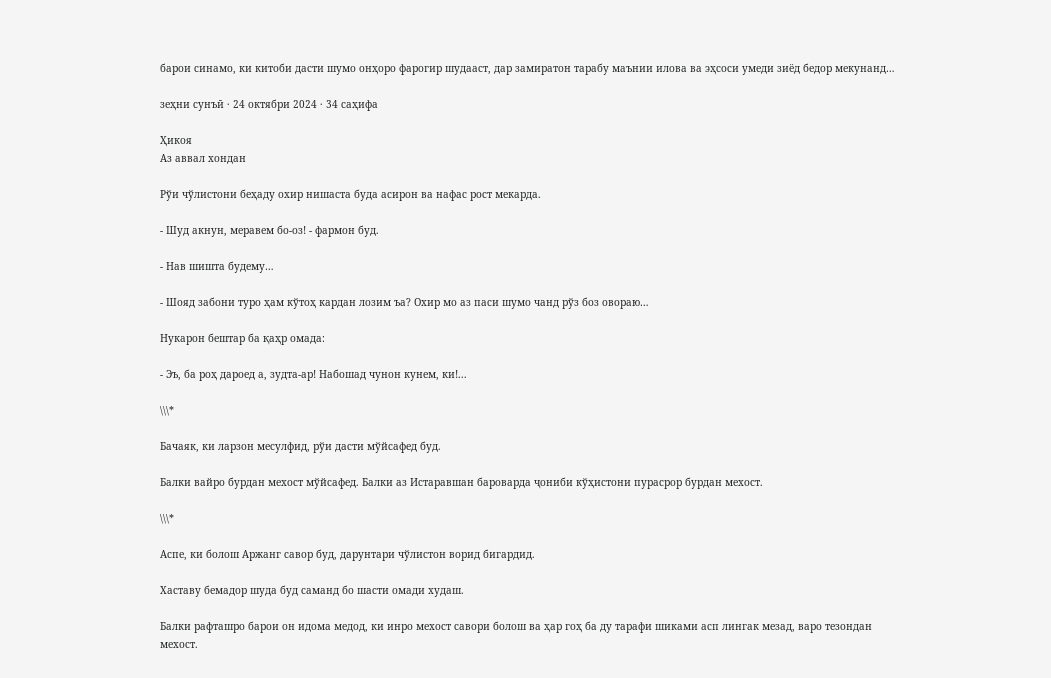барои синамо, ки китоби дасти шумо онҳоро фарогир шудааст, дар замиратон тарабу маънии илова ва эҳсоси умеди зиёд бедор мекунанд…

зеҳни сунъӣ · 24 октябри 2024 · 34 саҳифа

Ҳикоя
Аз аввал хондан

Рўи чўлистони беҳаду охир нишаста буда асирон ва нафас рост мекарда.

- Шуд акнун, меравем бо-оз! - фармон буд.

- Нав шишта будему…

- Шояд забони туро ҳам кўтоҳ кардан лозим ъа? Охир мо аз паси шумо чанд рўз боз овораю…

Нукарон бештар ба қаҳр омада:

- Эъ, ба роҳ дароед а, зудта-ар! Набошад чунон кунем, ки!...

\\\*

Бачаяк, ки ларзон месулфид, рўи дасти мўйсафед буд.

Балки вайро бурдан мехост мўйсафед. Балки аз Истаравшан бароварда ҷониби кўҳистони пурасрор бурдан мехост.

\\\*

Аспе, ки болош Аржанг савор буд, дарунтари чўлистон ворид бигардид.

Хаставу бемадор шуда буд саманд бо шасти омади худаш.

Балки рафташро барои он идома медод, ки инро мехост савори болош ва ҳар гоҳ ба ду тарафи шиками асп лингак мезад, варо тезондан мехост.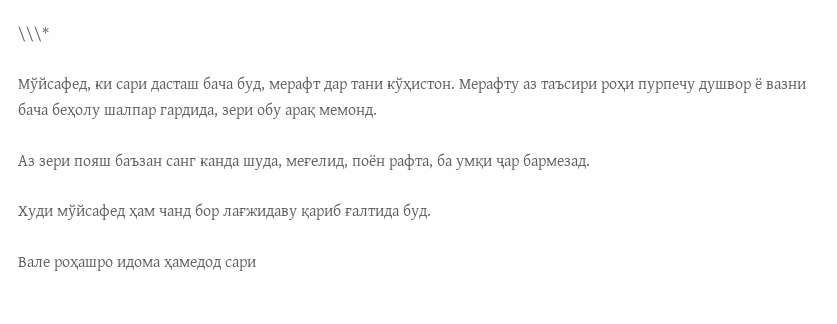\\\*

Мўйсафед, ки сари дасташ бача буд, мерафт дар тани кўҳистон. Мерафту аз таъсири роҳи пурпечу душвор ё вазни бача беҳолу шалпар гардида, зери обу арақ мемонд.

Аз зери пояш баъзан санг канда шуда, меғелид, поён рафта, ба умқи ҷар бармезад.

Худи мўйсафед ҳам чанд бор лағжидаву қариб ғалтида буд.

Вале роҳашро идома ҳамедод сари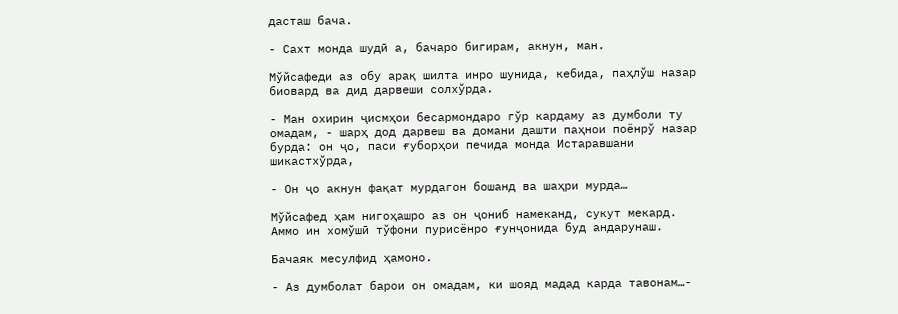дасташ бача.

- Сахт монда шудӣ а, бачаро бигирам, акнун, ман.

Мўйсафеди аз обу арақ шилта инро шунида, кебида, паҳлўш назар биовард ва дид дарвеши солхўрда.

- Ман охирин ҷисмҳои бесармондаро гўр кардаму аз думболи ту омадам, - шарҳ дод дарвеш ва домани дашти паҳнои поёнрў назар бурда: он ҷо, паси ғуборҳои печида монда Истаравшани шикастхўрда,

- Он ҷо акнун фақат мурдагон бошанд ва шаҳри мурда…

Мўйсафед ҳам нигоҳашро аз он ҷониб намеканд, сукут мекард. Аммо ин хомўшӣ тўфони пурисёнро ғунҷонида буд андарунаш.

Бачаяк месулфид ҳамоно.

- Аз думболат барои он омадам, ки шояд мадад карда тавонам…-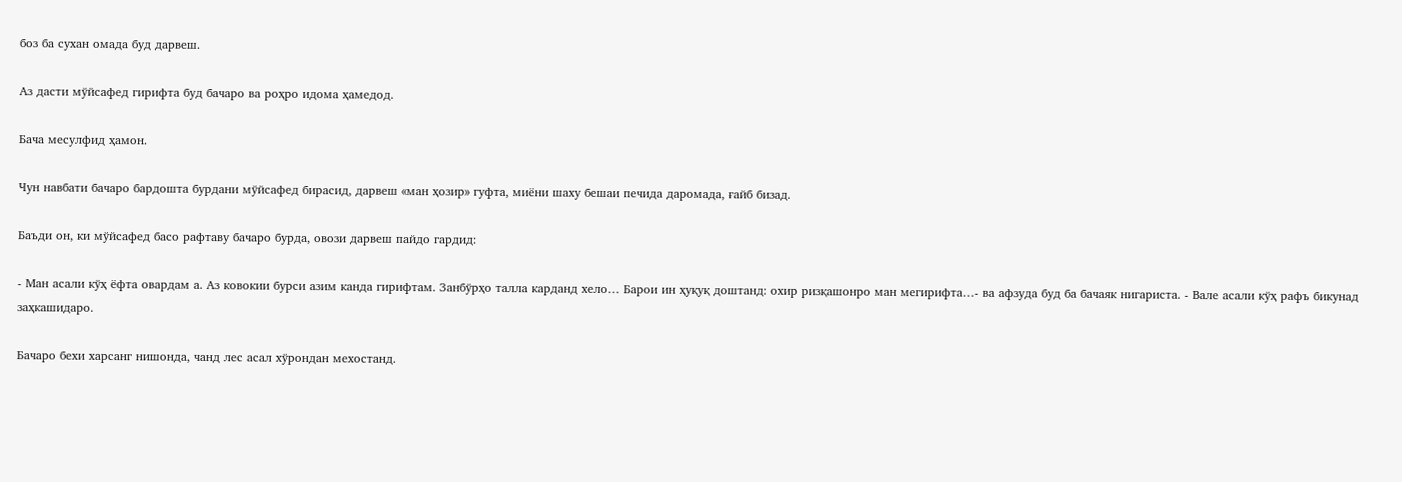боз ба сухан омада буд дарвеш.

Аз дасти мўйсафед гирифта буд бачаро ва роҳро идома ҳамедод.

Бача месулфид ҳамон.

Чун навбати бачаро бардошта бурдани мўйсафед бирасид, дарвеш «ман ҳозир» гуфта, миёни шаху бешаи печида даромада, ғайб бизад.

Баъди он, ки мўйсафед басо рафтаву бачаро бурда, овози дарвеш пайдо гардид:

- Ман асали кўҳ ёфта овардам а. Аз ковокии бурси азим канда гирифтам. Занбўрҳо талла карданд хело… Барои ин ҳуқуқ доштанд: охир ризқашонро ман мегирифта…- ва афзуда буд ба бачаяк нигариста. - Вале асали кўҳ рафъ бикунад заҳкашидаро.

Бачаро бехи харсанг нишонда, чанд лес асал хўрондан мехостанд.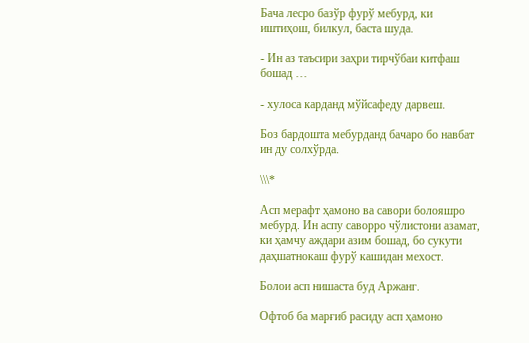Бача лесро базўр фурў мебурд, ки иштиҳош, билкул, баста шуда.

- Ин аз таъсири заҳри тирчўбаи китфаш бошад …

- хулоса карданд мўйсафеду дарвеш.

Боз бардошта мебурданд бачаро бо навбат ин ду солхўрда.

\\\*

Асп мерафт ҳамоно ва савори болояшро мебурд. Ин аспу саворро чўлистони азамат, ки ҳамчу аждари азим бошад, бо сукути даҳшатнокаш фурў кашидан мехост.

Болои асп нишаста буд Аржанг.

Офтоб ба марғиб расиду асп ҳамоно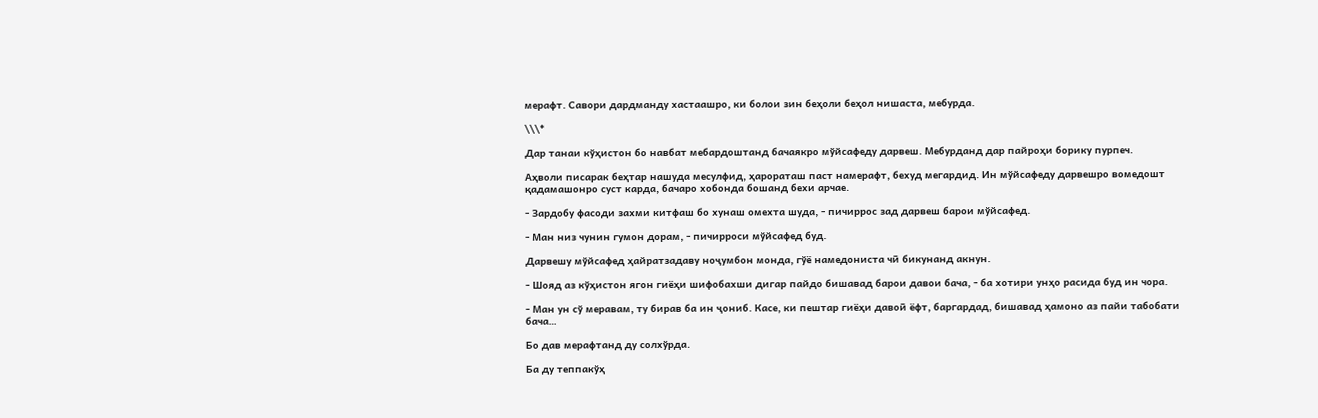мерафт. Савори дардманду хастаашро, ки болои зин беҳоли беҳол нишаста, мебурда.

\\\*

Дар танаи кўҳистон бо навбат мебардоштанд бачаякро мўйсафеду дарвеш. Мебурданд дар пайроҳи борику пурпеч.

Аҳволи писарак беҳтар нашуда месулфид, ҳарораташ паст намерафт, бехуд мегардид. Ин мўйсафеду дарвешро вомедошт қадамашонро суст карда, бачаро хобонда бошанд бехи арчае.

- Зардобу фасоди захми китфаш бо хунаш омехта шуда, - пичиррос зад дарвеш барои мўйсафед.

- Ман низ чунин гумон дорам, - пичирроси мўйсафед буд.

Дарвешу мўйсафед ҳайратзадаву ноҷумбон монда, гўё намедониста чӣ бикунанд акнун.

- Шояд аз кўҳистон ягон гиёҳи шифобахши дигар пайдо бишавад барои давои бача, - ба хотири унҳо расида буд ин чора.

- Ман ун сў меравам, ту бирав ба ин ҷониб. Касе, ки пештар гиёҳи давоӣ ёфт, баргардад, бишавад ҳамоно аз пайи табобати бача…

Бо дав мерафтанд ду солхўрда.

Ба ду теппакўҳ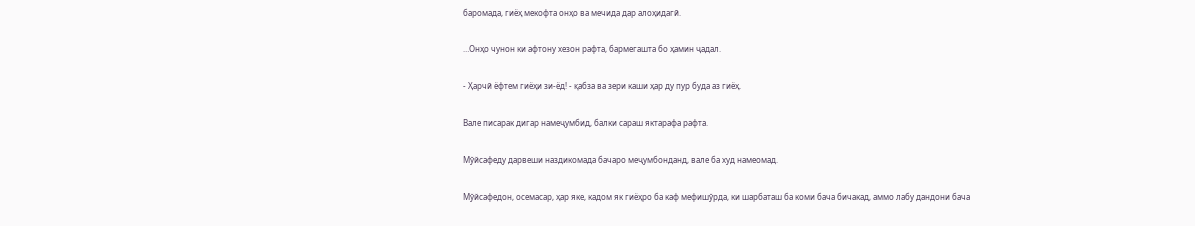баромада, гиёҳ мекофта онҳо ва мечида дар алоҳидагӣ.

…Онҳо чунон ки афтону хезон рафта, бармегашта бо ҳамин ҷадал.

- Ҳарчӣ ёфтем гиёҳи зи-ёд! - қабза ва зери каши ҳар ду пур буда аз гиёҳ.

Вале писарак дигар намеҷумбид, балки сараш яктарафа рафта.

Мўйсафеду дарвеши наздикомада бачаро меҷумбонданд, вале ба худ намеомад.

Мўйсафедон, осемасар, ҳар яке, кадом як гиёҳро ба каф мефишўрда, ки шарбаташ ба коми бача бичакад, аммо лабу дандони бача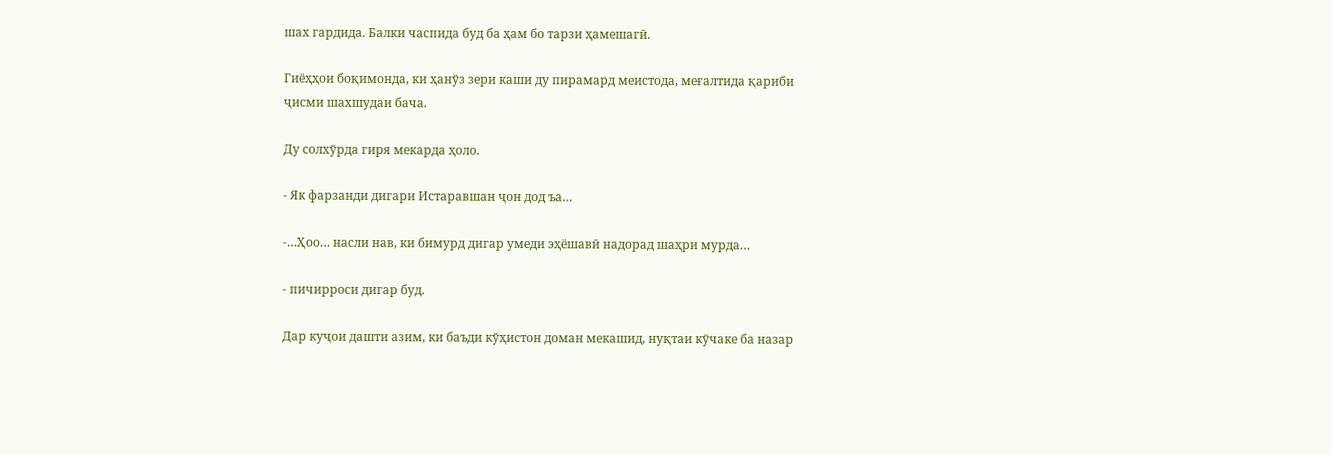шах гардида. Балки часпида буд ба ҳам бо тарзи ҳамешагӣ.

Гиёҳҳои боқимонда, ки ҳанўз зери каши ду пирамард меистода, меғалтида қариби ҷисми шахшудаи бача.

Ду солхўрда гиря мекарда ҳоло.

- Як фарзанди дигари Истаравшан ҷон дод ъа…

-…Ҳоо… насли нав, ки бимурд дигар умеди эҳёшавӣ надорад шаҳри мурда…

- пичирроси дигар буд.

Дар куҷои дашти азим, ки баъди кўҳистон доман мекашид, нуқтаи кўчаке ба назар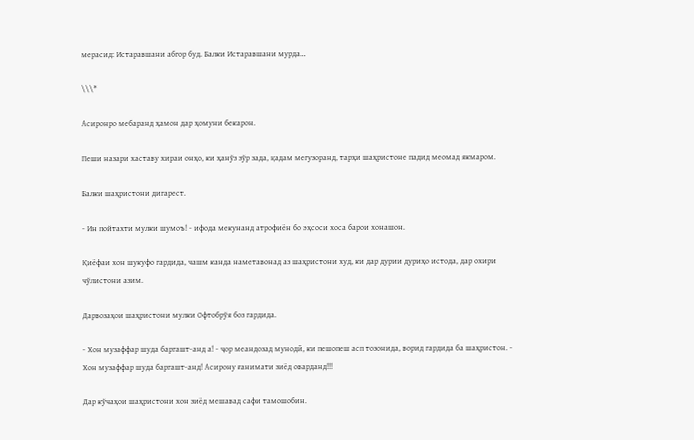мерасид: Истаравшани абгор буд. Балки Истаравшани мурда…

\\\*

Асиронро мебаранд ҳамон дар ҳомуни бекарон.

Пеши назари хаставу хираи онҳо, ки ҳанўз зўр зада, қадам мегузоранд, тарҳи шаҳристоне падид меомад якмаром.

Балки шаҳристони дигарест.

- Ин пойтахти мулки шумоъ! - ифода мекунанд атрофиён бо эҳсоси хоса барои хонашон.

Қиёфаи хон шукуфо гардида, чашм канда наметавонад аз шаҳристони худ, ки дар дурии дуриҳо истода, дар охири чўлистони азим.

Дарвозаҳои шаҳристони мулки Офтобрўя боз гардида.

- Хон музаффар шуда баргашт-анд а! - ҷор меандозад мунодӣ, ки пешопеш асп тозонида, ворид гардида ба шаҳристон. - Хон музаффар шуда баргашт-анд! Асирону ғанимати зиёд оварданд!!!

Дар кўчаҳои шаҳристони хон зиёд мешавад сафи тамошобин.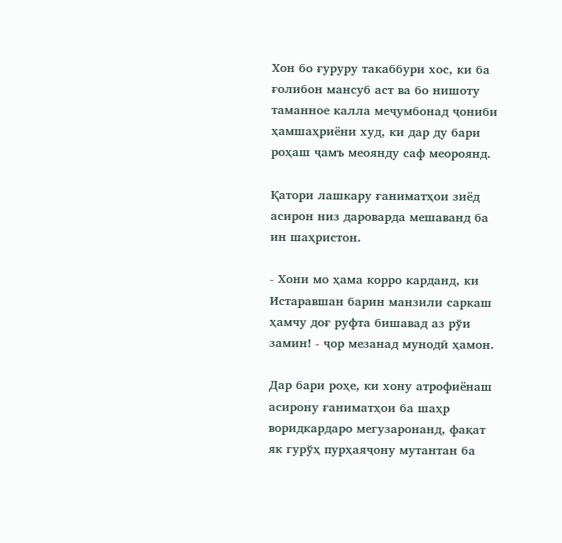Хон бо ғуруру такаббури хос, ки ба ғолибон мансуб аст ва бо нишоту таманное калла меҷумбонад ҷониби ҳамшаҳриёни худ, ки дар ду бари роҳаш ҷамъ меоянду саф меороянд.

Қатори лашкару ғаниматҳои зиёд асирон низ дароварда мешаванд ба ин шаҳристон.

- Хони мо ҳама корро карданд, ки Истаравшан барин манзили саркаш ҳамчу доғ руфта бишавад аз рўи замин! - ҷор мезанад мунодӣ ҳамон.

Дар бари роҳе, ки хону атрофиёнаш асирону ғаниматҳои ба шаҳр воридкардаро мегузаронанд, фақат як гурўҳ пурҳаяҷону мутантан ба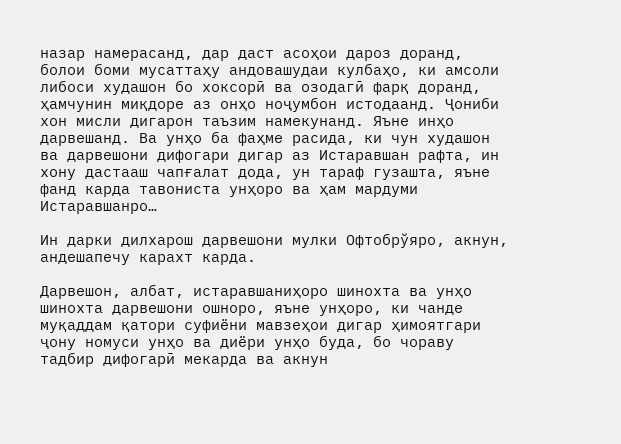назар намерасанд, дар даст асоҳои дароз доранд, болои боми мусаттаҳу андовашудаи кулбаҳо, ки амсоли либоси худашон бо хоксорӣ ва озодагӣ фарқ доранд, ҳамчунин миқдоре аз онҳо ноҷумбон истодаанд. Ҷониби хон мисли дигарон таъзим намекунанд. Яъне инҳо дарвешанд. Ва унҳо ба фаҳме расида, ки чун худашон ва дарвешони дифогари дигар аз Истаравшан рафта, ин хону дастааш чапғалат дода, ун тараф гузашта, яъне фанд карда тавониста унҳоро ва ҳам мардуми Истаравшанро…

Ин дарки дилхарош дарвешони мулки Офтобрўяро, акнун, андешапечу карахт карда.

Дарвешон, албат, истаравшаниҳоро шинохта ва унҳо шинохта дарвешони ошноро, яъне унҳоро, ки чанде муқаддам қатори суфиёни мавзеҳои дигар ҳимоятгари ҷону номуси унҳо ва диёри унҳо буда, бо чораву тадбир дифогарӣ мекарда ва акнун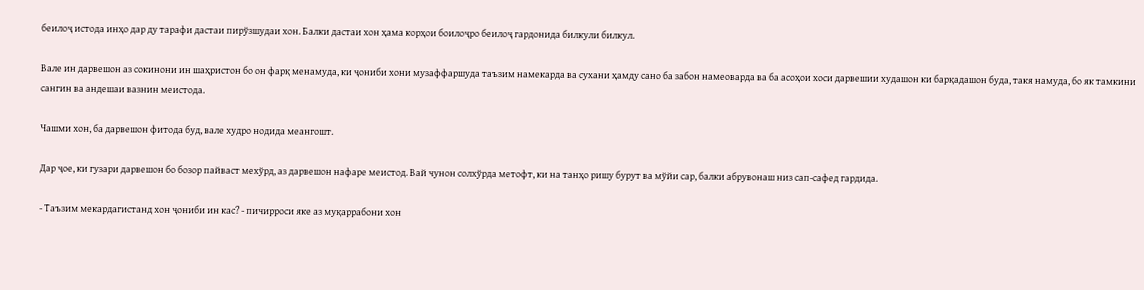беилоҷ истода инҳо дар ду тарафи дастаи пирўзшудаи хон. Балки дастаи хон ҳама корҳои боилоҷро беилоҷ гардонида билкули билкул.

Вале ин дарвешон аз сокинони ин шаҳристон бо он фарқ менамуда, ки ҷониби хони музаффаршуда таъзим намекарда ва сухани ҳамду сано ба забон намеоварда ва ба асоҳои хоси дарвешии худашон ки барқадашон буда, такя намуда, бо як тамкини сангин ва андешаи вазнин меистода.

Чашми хон, ба дарвешон фитода буд, вале худро нодида меангошт.

Дар ҷое, ки гузари дарвешон бо бозор пайваст мехўрд, аз дарвешон нафаре меистод. Вай чунон солхўрда метофт, ки на танҳо ришу бурут ва мўйи сар, балки абрувонаш низ сап-сафед гардида.

- Таъзим мекардагистанд хон ҷониби ин кас? - пичирроси яке аз муқаррабони хон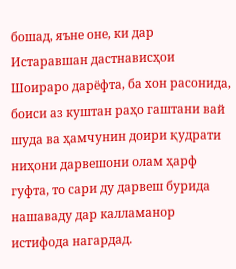бошад, яъне оне, ки дар Истаравшан дастнависҳои Шоираро дарёфта, ба хон расонида, боиси аз куштан раҳо гаштани вай шуда ва ҳамчунин доири қудрати ниҳони дарвешони олам ҳарф гуфта, то сари ду дарвеш бурида нашаваду дар калламанор истифода нагардад.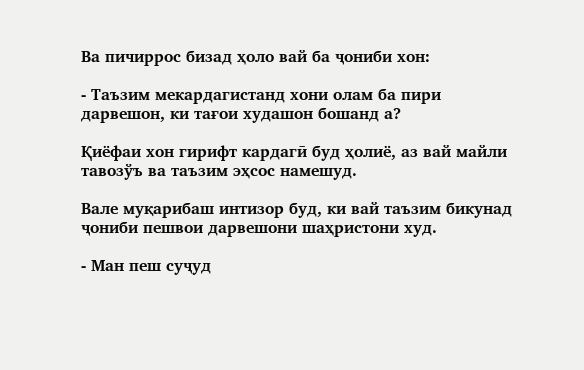Ва пичиррос бизад ҳоло вай ба ҷониби хон:

- Таъзим мекардагистанд хони олам ба пири дарвешон, ки тағои худашон бошанд а?

Қиёфаи хон гирифт кардагӣ буд ҳолиё, аз вай майли тавозўъ ва таъзим эҳсос намешуд.

Вале муқарибаш интизор буд, ки вай таъзим бикунад ҷониби пешвои дарвешони шаҳристони худ.

- Ман пеш суҷуд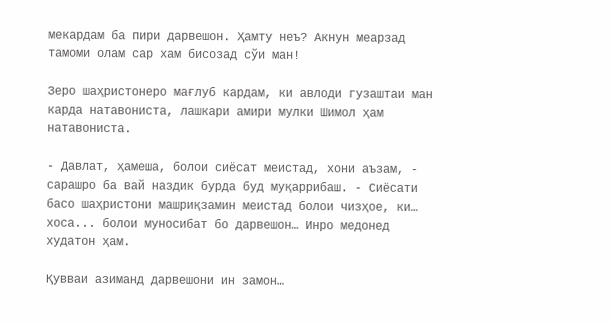мекардам ба пири дарвешон. Ҳамту неъ? Акнун меарзад тамоми олам сар хам бисозад сўи ман!

Зеро шаҳристонеро мағлуб кардам, ки авлоди гузаштаи ман карда натавониста, лашкари амири мулки Шимол ҳам натавониста.

- Давлат, ҳамеша, болои сиёсат меистад, хони аъзам, - сарашро ба вай наздик бурда буд муқаррибаш. - Сиёсати басо шаҳристони машриқзамин меистад болои чизҳое, ки… хоса... болои муносибат бо дарвешон… Инро медонед худатон ҳам.

Қувваи азиманд дарвешони ин замон…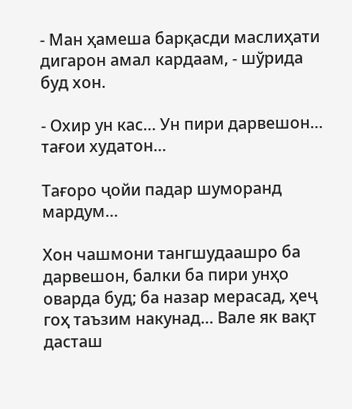- Ман ҳамеша барқасди маслиҳати дигарон амал кардаам, - шўрида буд хон.

- Охир ун кас… Ун пири дарвешон… тағои худатон…

Тағоро ҷойи падар шуморанд мардум…

Хон чашмони тангшудаашро ба дарвешон, балки ба пири унҳо оварда буд; ба назар мерасад, ҳеҷ гоҳ таъзим накунад… Вале як вақт дасташ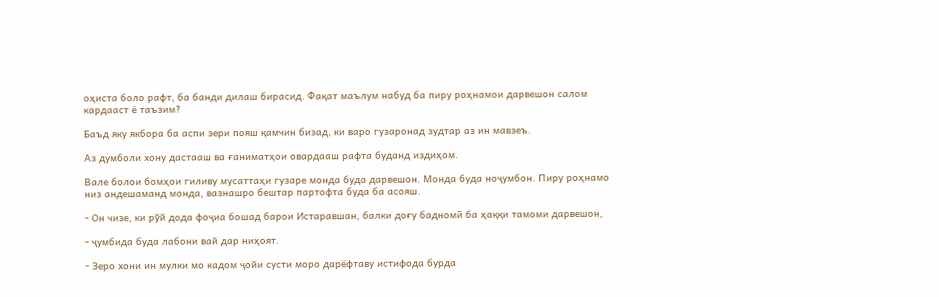оҳиста боло рафт, ба банди дилаш бирасид. Фақат маълум набуд ба пиру роҳнамои дарвешон салом кардааст ё таъзим?

Баъд яку якбора ба аспи зери пояш қамчин бизад, ки варо гузаронад зудтар аз ин мавзеъ.

Аз думболи хону дастааш ва ғаниматҳои овардааш рафта буданд издиҳом.

Вале болои бомҳои гиливу мусаттаҳи гузаре монда буда дарвешон. Монда буда ноҷумбон. Пиру роҳнамо низ андешаманд монда, вазнашро бештар партофта буда ба асояш.

- Он чизе, ки рўй дода фоҷиа бошад барои Истаравшан, балки доғу бадномӣ ба ҳаққи тамоми дарвешон,

- ҷумбида буда лабони вай дар ниҳоят.

- Зеро хони ин мулки мо кадом ҷойи сусти моро дарёфтаву истифода бурда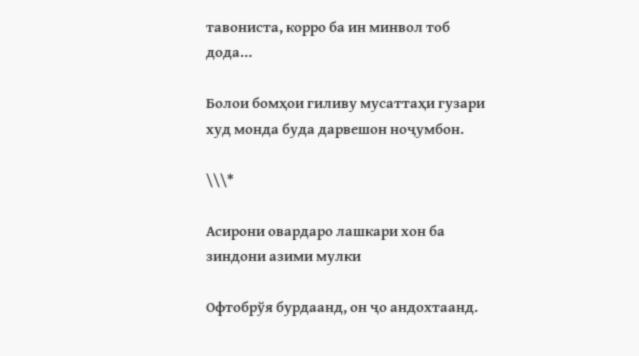тавониста, корро ба ин минвол тоб дода…

Болои бомҳои гиливу мусаттаҳи гузари худ монда буда дарвешон ноҷумбон.

\\\*

Асирони овардаро лашкари хон ба зиндони азими мулки

Офтобрўя бурдаанд, он ҷо андохтаанд.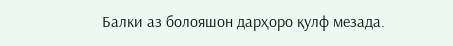Балки аз болояшон дарҳоро қулф мезада.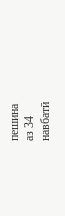пешина
аз 34
навбатӣ